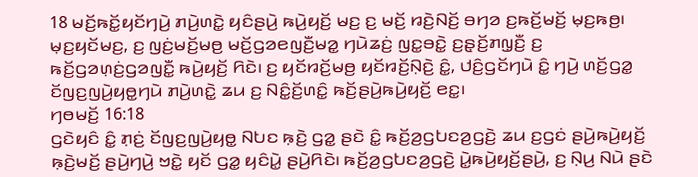18 ꤗꤢꤩ꤬ꤒꤢꤩ꤭ꤟꤢꤩꤚꤣꤧ꤬ ꤊꤣꤧ꤬ꤛꤢꤧ꤭ ꤟꤢꤨꤔꤣꤧ꤬ ꤒꤣꤧ꤬ꤟꤢꤩ꤬ ꤗꤢ꤬ ꤢ꤬ ꤗꤢꤩ꤬ ꤙꤢꤧ꤬ꤡꤢꤩ꤬ ꤋꤚꤤ ꤢ꤬ꤒꤢꤩ꤬ꤗꤢꤩ꤬ ꤗ꤫ꤢ꤬ꤒꤥ꤬꤯ ꤗ꤫ꤢ꤬ꤟꤢꤩꤗꤢ꤬, ꤢ꤬ ꤜꤢꤦ꤬ꤗꤢꤩ꤬ꤗꤥ꤬ ꤗꤢꤩ꤬ꤞꤤꤕꤜꤢꤪ꤬ꤗꤤ꤭ ꤚꤣꤧꤘꤢꤦ꤬ ꤜꤢ꤭ꤋꤢꤧ꤭ ꤢ꤬ꤔ꤫ꤢꤩ꤬ꤊꤜ꤫ꤢꤪ꤬ ꤢ꤬ ꤒꤢꤩ꤬ꤞꤤꤛ꤫ꤢꤦ꤬ꤞꤤꤜꤢꤪ꤭ ꤒꤣꤧ꤬ꤟꤢꤩ꤬ ꤖꤢꤧ꤯ ꤢ꤬ ꤟꤢꤩꤙꤢꤩ꤬ꤗꤥ꤬ ꤟꤢꤩꤙꤢꤩ꤬ꤡ꤫ꤢꤧ꤬ ꤢꤨ꤭, ꤓꤢꤨ꤬ꤞꤢꤩꤚꤣꤧ ꤢꤨ꤭ ꤚꤣꤧ꤬ ꤛꤢꤩ꤬ꤞꤤ꤭ ꤢꤩꤜꤢ꤬ꤜꤣꤧ꤬ꤟꤥ꤭ꤚꤣꤧ ꤊꤣꤧ꤬ꤛꤢꤧ꤭ ꤘꤣ ꤢ꤬ ꤡꤢꤨ꤭ꤢꤩ꤬ꤛꤢꤨ꤭ ꤒꤢꤩ꤬ꤔꤣꤧ꤬ꤒꤣꤧ꤬ꤟꤢꤩ꤬ ꤕꤢ꤭꤯
ꤚꤥꤗꤢꤩ꤬ 16:18
ꤞꤢꤧꤟꤢꤨ ꤢꤨ꤭ ꤊ꤫ꤢꤦ꤬ ꤢꤩꤜꤢ꤬ꤜꤣꤧ꤬ꤟꤥ꤭ ꤡꤝꤢ ꤒ꤫ꤢꤧ꤬ ꤞꤤ꤭ ꤔꤢꤧ ꤢꤨ꤭ ꤒꤢꤩ꤬ꤤ꤬ꤞꤝꤢꤤ꤬ꤞꤢꤧ꤬ ꤘꤣ ꤢ꤬ꤞꤢꤦ ꤔꤣꤧ꤬ꤒꤣꤧ꤬ꤟꤢꤩ꤬ ꤒ꤫ꤢꤧ꤬ꤗꤢꤩ꤬ ꤔꤣꤧ꤬ꤚꤣꤧ꤬ ꤠꤢꤧ꤭ ꤟꤢꤩ ꤞꤤ꤭ ꤟꤢꤨꤣꤧ꤭ ꤔꤣꤧ꤬ꤖꤢꤧ꤯ ꤒꤢꤩ꤬ꤤ꤬ꤞꤝꤢꤤ꤬ꤞꤢꤧ꤬ ꤣꤧ꤭ꤒꤣꤧ꤬ꤟꤢꤩ꤬ꤔꤣꤧ꤬, ꤢ꤬ ꤡ꤫ꤣ꤬ ꤡꤣꤧ ꤔꤢꤧ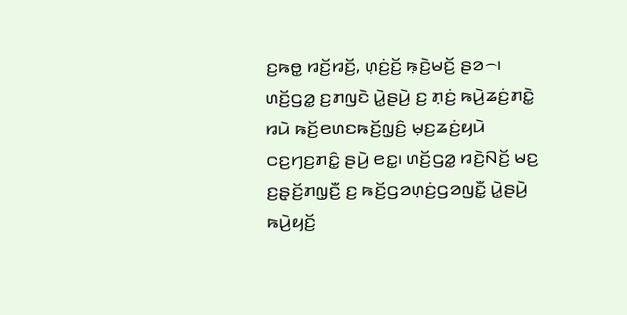ꤢ꤬ꤒꤥ꤭ ꤙꤢꤩ꤬ꤙꤢꤩ꤬, ꤛ꤫ꤢꤦ꤬ꤢꤩ꤬ ꤒ꤫ꤢꤧ꤬ꤗꤢꤩ꤬ ꤔꤤ꤮꤯
ꤛꤢꤩ꤬ꤞꤤ꤭ ꤢ꤬ꤊꤜꤢꤧ ꤣꤧ꤭ꤔꤣꤧ꤬ ꤢ꤬ ꤊ꤫ꤢꤦ꤬ ꤒꤣꤧ꤬ꤘꤢꤦ꤬ꤊꤢꤧ꤭ ꤙꤣꤧ ꤒꤢꤩ꤬ꤕꤛꤢꤒꤢꤩ꤬ꤜ꤫ꤢꤨ꤬ ꤗ꤫ꤢ꤬ꤘꤢꤦ꤬ꤟꤣꤧ ꤍꤢ꤬ꤚꤢ꤬ꤊꤢꤨ꤭ ꤔꤣꤧ꤬ ꤕꤢ꤭꤯ ꤛꤢꤩ꤬ꤞꤤ꤭ ꤙꤢꤧ꤬ꤡꤢꤩ꤬ ꤗꤢ꤬ ꤢ꤬ꤔ꤫ꤢꤩ꤬ꤊꤜ꤫ꤢꤪ꤬ ꤢ꤬ ꤒꤢꤩ꤬ꤞꤤꤛ꤫ꤢꤦ꤬ꤞꤤꤜꤢꤪ꤭ ꤣꤧ꤭ꤔꤣꤧ꤬ ꤒꤣꤧ꤬ꤟꤢꤩ꤬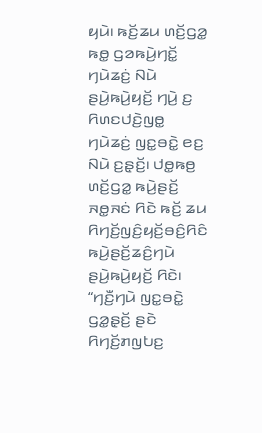ꤟꤣꤧ꤯ ꤒꤢꤩ꤬ꤘꤣ ꤛꤢꤩ꤬ꤞꤤ꤭ ꤒꤥ꤭ ꤞꤤꤒꤣꤧ꤬ꤚꤢꤩ꤭ ꤚꤣꤧꤘꤢꤦ꤬ ꤡꤣꤧ ꤔꤣꤧ꤬ꤒꤣꤧ꤬ꤟꤢꤩ꤬ ꤚꤣꤧ꤬ ꤢ꤬ ꤖꤛꤢꤓꤢꤧ꤬ꤜꤥ꤭ ꤚꤣꤧꤘꤢꤦ꤬ ꤜꤢ꤭ꤋꤢꤧ꤭ ꤕꤢ꤬ ꤡꤣꤧ ꤢ꤬ꤔ꤫ꤢꤩ꤬꤯ ꤓꤥ꤭ꤒꤥ꤬ ꤛꤢꤩ꤬ꤞꤤ꤭ ꤒꤣꤧ꤬ꤔꤢꤩ꤬ ꤏꤥ꤭ꤏꤢꤦ ꤖꤢꤧ ꤒꤢꤩ꤬ ꤘꤣ ꤖꤚꤢꤩ꤬ꤜꤢꤨ꤬ꤟꤢꤩ꤬ꤋꤢꤨ꤬ꤖꤢꤨ ꤒꤣꤧ꤬ꤔꤢꤩ꤬ꤘꤢꤨ꤬ꤚꤣꤧ ꤔꤣꤧ꤬ꤒꤣꤧ꤬ꤟꤢꤩ꤬ ꤖꤢꤧ꤯
“ꤚꤢꤪ꤬ꤚꤣꤧ ꤜꤢ꤭ꤋꤢꤧ꤭ ꤞꤤ꤭ꤔ꤫ꤢꤩ꤬ ꤔꤢꤧ ꤖꤚꤢꤩ꤬ꤊꤜꤝꤢ꤬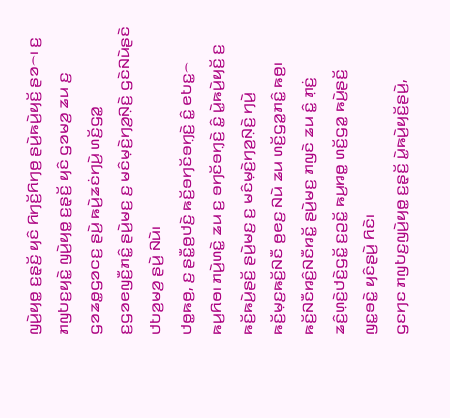ꤜꤣꤧ꤬ꤟꤥ꤭ ꤢ꤬ꤔ꤫ꤢꤩ꤬ ꤟꤢꤨ ꤖꤚꤢꤩ꤬ꤖꤚꤥ꤬ ꤔꤣꤧ꤬ꤒꤣꤧ꤬ꤟꤢꤩ꤬ ꤔꤤ꤮꤯ ꤢ꤬ ꤊꤜꤝꤢ꤬ꤟꤢꤧ꤭ ꤜꤣꤧ꤬ꤟꤥ꤭ ꤢ꤬ꤔ꤫ꤢꤩ꤬ ꤟꤢꤨ ꤞꤤꤗꤤ꤬ ꤘꤣ ꤢ꤬ ꤞꤤꤘꤥ꤭ꤞꤤꤍꤢ꤬ ꤔꤣꤧ꤬ ꤒꤣꤧ꤬ꤘꤢꤦꤚꤣꤧ꤬ ꤛꤢꤩ꤬ꤞꤤ꤭ ꤢ꤬ꤞꤤꤕꤜꤢꤪ꤬ꤊꤢꤨ꤭ ꤔꤣꤧ꤬ꤗꤢ꤬ ꤢ꤬ ꤗꤢꤨꤗ꤫ꤢꤧ꤬ꤚꤤ꤬ꤡ꤫ꤢꤧ꤬ ꤞꤢꤧꤡꤣꤧꤔꤢꤧ ꤓꤝꤤ꤬ꤗꤤ꤬ ꤔꤣꤧ꤬ ꤡꤣꤧ꤯
ꤓꤥ꤭ꤒꤥ꤬, ꤢ꤬ ꤔꤢꤪ꤭ꤥ꤬ꤓꤢꤧ꤬ ꤒꤢꤩ꤬ꤋꤚꤢꤩꤋꤚ꤫ꤢꤧ꤬ ꤢꤨ꤭ ꤕꤝꤢ꤭꤮ ꤒꤣ꤬ꤖꤥ꤯ ꤊꤣꤧ꤬ꤛꤢꤧ꤭ ꤘꤣ ꤢ꤬ ꤋꤚꤢꤩꤋꤚ꤫ꤢꤧ꤬ ꤢꤨ꤭ ꤣꤧ꤭ꤒꤣꤧ꤬ꤟꤢꤩ꤬ ꤢ꤬ ꤒꤢꤩ꤬ꤒꤣꤧ꤬ꤔꤢꤩ꤬ ꤔꤣꤧ꤬ꤗꤢ꤬ ꤢ꤬ ꤗꤢꤨꤗ꤫ꤢꤧ꤬ꤚꤤ꤬ꤡ꤫ꤢꤧ꤬ ꤚꤣꤧ꤬ ꤒꤢꤩ꤬ꤗ꤫ꤢ꤬ꤒꤢꤩ꤬ꤡꤢꤪ ꤥ꤬ꤕꤢ꤬ ꤡꤣꤧ ꤘꤣ ꤛꤢꤩ꤬ꤞꤤ꤭ꤊꤢꤨ꤭ ꤒꤥ꤬꤯ ꤒꤢꤩ꤬ꤡꤢꤪꤙꤢꤨ꤬ꤡꤢꤪꤙꤢꤩ꤭ ꤔꤣꤧ꤬ꤗꤢ꤬ ꤊꤜꤢꤧ ꤘꤣ ꤢꤨ꤭ ꤊ꤫ꤢꤦ꤬ ꤘꤢꤨ꤬ꤛ꤫ꤢꤧ꤬ꤓꤢꤧ꤬ꤞꤢꤩ꤭ ꤢ꤬ꤑꤢꤩ꤭ ꤒꤣ꤬ꤙꤥ꤭ ꤛꤢꤩ꤬ꤞꤤ꤭ ꤒꤣꤧ꤬ꤔꤢꤩ꤬ ꤜꤢ꤭ꤋꤢꤧ꤭ ꤟꤢꤨꤔꤣꤧ꤬ ꤖꤢꤧ꤯
ꤞꤢꤚꤢ ꤊꤜꤝꤢ꤬ꤜꤣꤧ꤬ꤟꤥ꤭ ꤢ꤬ꤔ꤫ꤢꤩ꤬ ꤣꤧ꤭ꤒꤣꤧ꤬ꤟꤢꤩ꤬ꤔꤣꤧ꤬,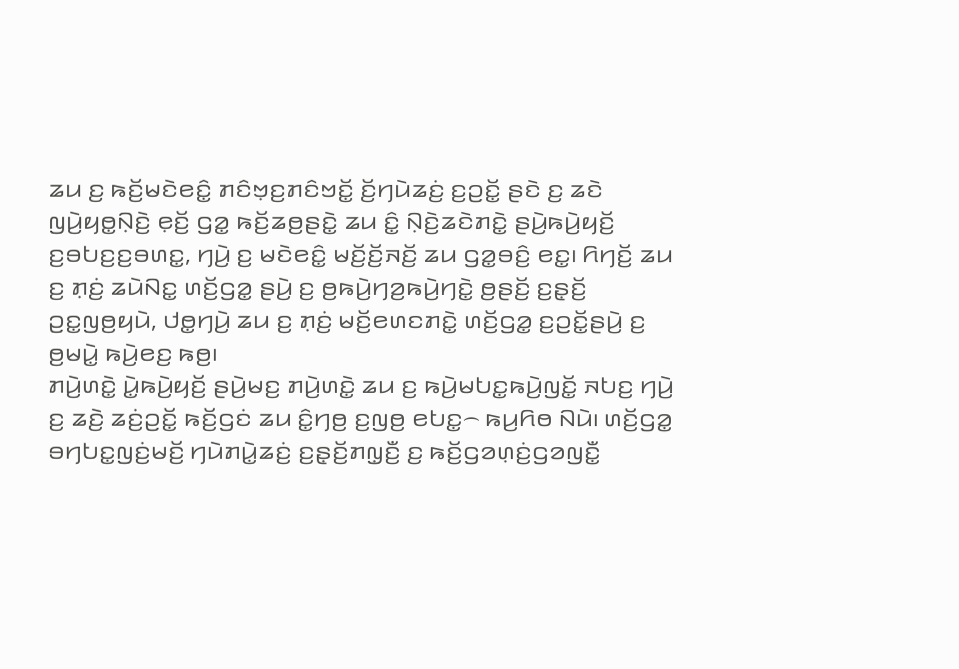ꤘꤣ ꤢ꤬ ꤒꤢꤩ꤬ꤗꤢꤧꤕꤢꤨ꤭ ꤊꤢꤨꤠ꤫ꤢ꤬ꤊꤢꤨꤠꤢꤩ꤭ ꤢꤩ꤬ꤚꤣꤧꤘꤢꤦ꤬ ꤢ꤬ꤑꤢꤩ꤭ ꤔꤢꤧ ꤢ꤬ ꤘꤢꤧ ꤜꤣꤧ꤬ꤟꤥ꤭ꤡ꤫ꤢꤧ꤬ ꤕ꤫ꤢꤩ꤬ ꤞꤤ꤭ ꤒꤢꤩ꤬ꤘꤥ꤬ꤔꤢꤧ꤭ ꤘꤣ ꤢꤨ꤭ ꤡ꤫ꤢꤧ꤬ꤘꤢꤧꤊꤢꤧ꤭ ꤔꤣꤧ꤬ꤒꤣꤧ꤬ꤟꤢꤩ꤬ ꤢ꤬ꤋꤝꤢ꤬ꤢ꤬ꤋꤛꤢ꤭, ꤚꤣꤧ꤬ ꤢ꤬ ꤗꤢꤧꤕꤢꤨ꤭ ꤗꤢꤩ꤬ꤢꤩ꤬ꤏꤢꤩ꤬ ꤘꤣ ꤞꤤ꤭ꤋꤢꤨ꤬ ꤕꤢ꤭꤯ ꤖꤚꤢꤩ꤬ ꤘꤣ ꤢ꤬ ꤊ꤫ꤢꤦ꤬ ꤘꤣꤧꤡꤢ꤭ ꤛꤢꤩ꤬ꤞꤤ꤭ ꤔꤣꤧ꤬ ꤢ꤬ ꤥ꤬ꤒꤣꤧ꤬ꤚꤤ꤬ꤒꤣꤧ꤬ꤚꤢꤧ꤭ ꤥ꤬ꤔꤢꤩ꤬ ꤢ꤬ꤔ꤫ꤢꤩ꤬ ꤑꤢ꤭ꤜꤥ꤬ꤟꤣꤧ, ꤓꤥ꤭ꤚꤣꤧ꤬ ꤘꤣ ꤢ꤬ ꤊ꤫ꤢꤦ꤬ ꤗꤢꤩ꤬ꤕꤛꤢꤊꤢꤧ꤭ ꤛꤢꤩ꤬ꤞꤤ꤭ ꤢ꤬ꤑꤢꤩ꤭ꤔꤣꤧ꤬ ꤢ꤬ ꤥ꤬ꤗꤣꤧ꤭ ꤒꤣꤧ꤬ꤕꤢ꤬ ꤒꤥ꤬꤯
ꤊꤣꤧ꤬ꤛꤢꤧ꤭ ꤣꤧ꤭ꤒꤣꤧ꤬ꤟꤢꤩ꤬ ꤔꤣꤧ꤬ꤗꤢ꤬ ꤊꤣꤧ꤬ꤛꤢꤧ꤭ ꤘꤣ ꤢ꤬ ꤒꤣꤧ꤬ꤗꤝꤢ꤭ꤒꤣꤧ꤬ꤜꤢꤩ꤭ ꤏꤝꤢ꤬ ꤚꤣꤧ꤬ ꤢ꤬ ꤘꤢꤧ꤬ ꤘꤢꤦ꤬ꤑꤢꤩ꤭ ꤒꤢꤩ꤬ꤞꤢꤦ ꤘꤣ ꤢꤨ꤭ꤚꤥ꤬ ꤢ꤬ꤜꤥ꤬ ꤕꤝꤢ꤭꤮ ꤒꤣ꤬ꤖꤥ ꤡꤣꤧ꤯ ꤛꤢꤩ꤬ꤞꤤ꤭ ꤋꤚꤝꤢ꤭ꤜꤢꤦ꤬ꤗꤢꤩ꤬ ꤚꤣꤧꤊꤣꤧ꤭ꤘꤢꤦ꤬ ꤢ꤬ꤔ꤫ꤢꤩ꤬ꤊꤜ꤫ꤢꤪ꤬ ꤢ꤬ ꤒꤢꤩ꤬ꤞꤤꤛ꤫ꤢꤦ꤬ꤞꤤꤜꤢꤪ꤭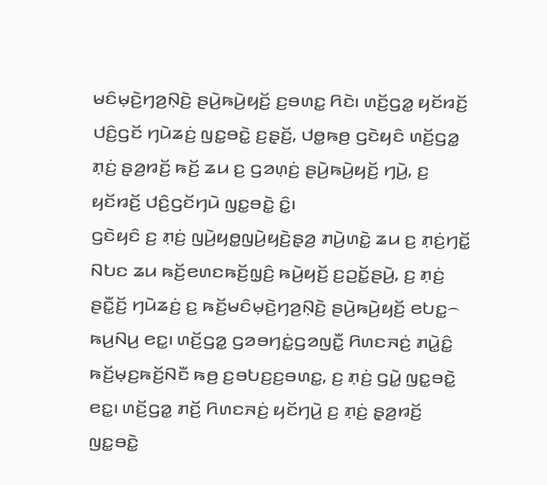ꤗꤢꤨꤗ꤫ꤢꤧ꤬ꤚꤤ꤬ꤡ꤫ꤢꤧ꤬ ꤔꤣꤧ꤬ꤒꤣꤧ꤬ꤟꤢꤩ꤬ ꤢ꤬ꤋꤛꤢ꤭ ꤖꤢꤧ꤯ ꤛꤢꤩ꤬ꤞꤤ꤭ ꤟꤢꤩꤙꤢꤩ꤬ ꤓꤢꤨ꤬ꤞꤢꤩ ꤚꤣꤧꤘꤢꤦ꤬ ꤜꤢ꤭ꤋꤢꤧ꤭ ꤢ꤬ꤔ꤫ꤢꤩ꤬, ꤓꤥ꤭ꤒꤥ꤬ ꤞꤢꤧꤟꤢꤨ ꤛꤢꤩ꤬ꤞꤤ꤭ ꤊ꤫ꤢꤦ꤬ ꤔ꤫ꤤ꤬ꤙꤢꤩ꤬ ꤒꤢꤩ꤬ ꤘꤣ ꤢ꤬ ꤞꤤꤛ꤫ꤢꤦ꤬ ꤔꤣꤧ꤬ꤒꤣꤧ꤬ꤟꤢꤩ꤬ ꤚꤣꤧ꤬, ꤢ꤬ ꤟꤢꤩꤙꤢꤩ꤬ ꤓꤢꤨ꤬ꤞꤢꤩꤚꤣꤧ ꤜꤢ꤭ꤋꤢꤧ꤭ ꤢꤨ꤭꤯
ꤞꤢꤧꤟꤢꤨ ꤢ꤬ ꤊ꤫ꤢꤦ꤬ ꤜꤣꤧ꤬ꤟꤥ꤭ꤜꤣꤧ꤬ꤟꤢꤧ꤬ꤔ꤫ꤤ꤬ ꤊꤣꤧ꤬ꤛꤢꤧ꤭ ꤘꤣ ꤢ꤬ ꤊ꤫ꤢꤦ꤬ꤚꤢꤩ꤭ ꤡꤝꤢ ꤘꤣ ꤒꤢꤩ꤬ꤕꤛꤢꤒꤢꤩ꤬ꤜ꤫ꤢꤨ꤬ ꤒꤣꤧ꤬ꤟꤢꤩ꤬ ꤢ꤬ꤑꤢꤩ꤭ꤔꤣꤧ꤬, ꤢ꤬ ꤊ꤫ꤢꤦ꤬ ꤔꤢꤪ꤭ꤢꤩ꤬ ꤚꤣꤧꤘꤢꤦ꤬ ꤢ꤬ ꤒꤢꤩ꤬ꤗꤢꤨꤗ꤫ꤢꤧ꤬ꤚꤤ꤬ꤡ꤫ꤢꤧ꤬ ꤔꤣꤧ꤬ꤒꤣꤧ꤬ꤟꤢꤩ꤬ ꤕꤝꤢ꤭꤮ ꤒꤣ꤬ꤡꤣ꤬ ꤕꤢ꤭꤯ ꤛꤢꤩ꤬ꤞꤤ꤭ ꤞꤤꤋꤚꤢꤦ꤭ꤞꤤꤜꤢꤪ꤭ ꤖꤛꤢꤏꤢꤦ꤬ ꤊꤣꤧ꤭ꤢꤨ꤭ ꤒꤢꤩ꤬ꤗ꤫ꤢ꤬ꤒꤢꤩ꤬ꤡꤢꤪ ꤒꤥ꤬ ꤢ꤬ꤋꤝꤢ꤬ꤢ꤬ꤋꤛꤢ꤭, ꤢ꤬ ꤊ꤫ꤢꤦ꤬ ꤞꤣꤧ꤭ ꤜꤢ꤭ꤋꤢꤧ꤭ ꤕꤢ꤭꤯ ꤛꤢꤩ꤬ꤞꤤ꤭ ꤊꤢꤩ꤬ ꤖꤛꤢꤏꤢꤦ꤬ ꤟꤢꤩꤚꤣꤧ꤬ ꤢ꤬ ꤊ꤫ꤢꤦ꤬ ꤔ꤫ꤤ꤬ꤙꤢꤩ꤬ ꤜꤢ꤭ꤋꤢꤧ꤭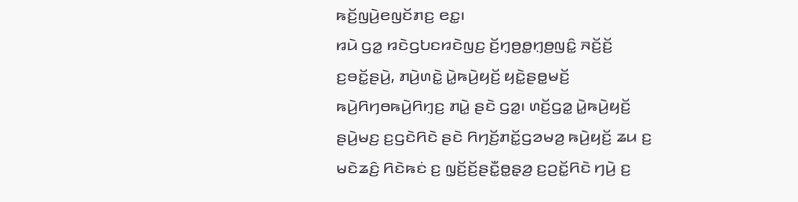ꤒꤢꤩ꤬ꤜꤣꤧ꤬ꤕꤜꤢꤩꤊꤢ꤬ ꤕꤢ꤭꤯
ꤙꤣꤧ ꤞꤤ꤭ ꤙꤢꤧꤞꤝꤢꤙꤢꤧꤜꤢ꤬ ꤢꤩ꤬ꤚ꤫ꤥ꤬ꤥ꤭ꤚ꤫ꤥ꤬ꤜꤢꤨ꤭ ꤏꤢꤩ꤬ꤢꤩ꤬ ꤢ꤬ꤋꤢꤩ꤭ꤔꤣꤧ꤬, ꤊꤣꤧ꤬ꤛꤢꤧ꤭ ꤣꤧ꤭ꤒꤣꤧ꤬ꤟꤢꤩ꤬ ꤟꤢꤧ꤭ꤔꤥ꤭ꤗꤢꤩ꤬ ꤒꤣꤧ꤬ꤖꤚꤥꤒꤣꤧ꤬ꤖꤚ꤫ꤢ꤬ ꤊꤣꤧ꤭ ꤔꤢꤧ ꤞꤤ꤭꤯ ꤛꤢꤩ꤬ꤞꤤ꤭ ꤣꤧ꤭ꤒꤣꤧ꤬ꤟꤢꤩ꤬ ꤔꤣꤧ꤬ꤗꤢ꤬ ꤢ꤬ꤞꤢꤧꤖꤢꤧ ꤔꤢꤧ ꤖꤚꤢꤩ꤬ꤊꤢꤩ꤭ꤞꤤꤗꤤ꤬ ꤒꤣꤧ꤬ꤟꤢꤩ꤬ ꤘꤣ ꤢ꤬ ꤗꤢꤧꤘꤢꤨ꤬ ꤖꤢꤧꤒꤢꤦ ꤢ꤬ ꤜ꤫ꤢꤩ꤬ꤢꤩ꤬ꤔꤢꤪ꤭ꤥ꤭ꤔ꤫ꤤ꤬ ꤢ꤬ꤑꤢꤩ꤭ꤖꤢꤧ ꤚꤣꤧ꤬ ꤢ꤬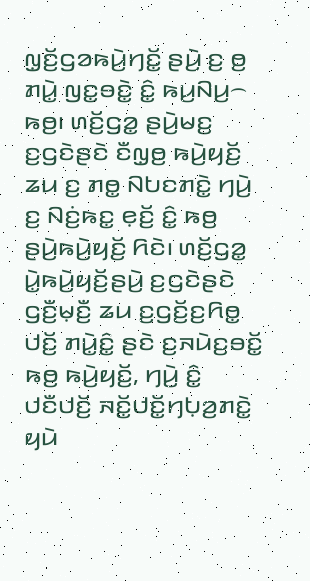ꤜ꤫ꤢꤩ꤬ꤞꤤꤒꤣꤧ꤬ꤚꤢꤩ꤭ ꤔꤣꤧ꤬ ꤢ꤬ ꤥ꤬ ꤊꤣꤧ꤭ ꤜꤢ꤭ꤋꤢꤧ꤭ ꤢꤨ꤭ ꤒꤣ꤬ꤡꤣ꤬꤮ ꤒꤥ꤬꤯ ꤛꤢꤩ꤬ꤞꤤ꤭ ꤔꤣꤧ꤬ꤗꤢ꤬ ꤢ꤬ꤞꤢꤧꤔꤢꤧ ꤢꤪꤜ꤫ꤥ꤬ ꤒꤣꤧ꤬ꤟꤢꤩ꤬ ꤘꤣ ꤢ꤬ ꤊꤥ꤭ ꤡꤝꤢꤊꤢꤧ꤭ ꤚꤣꤧ꤬ ꤢ꤬ ꤡꤢꤦ꤬ꤒꤢ꤭ ꤕ꤫ꤢꤩ꤬ ꤢꤨ꤭ ꤒꤥ꤬ ꤔꤣꤧ꤬ꤒꤣꤧ꤬ꤟꤢꤩ꤬ ꤖꤢꤧ꤯ ꤛꤢꤩ꤬ꤞꤤ꤭ ꤣꤧ꤭ꤒꤣꤧ꤬ꤟꤢꤩ꤬ꤔꤣꤧ꤬ ꤢ꤬ꤞꤢꤧꤔꤢꤧ ꤞꤢꤪ꤬ꤗ꤫ꤢꤪ꤬ ꤘꤣ ꤢ꤬ꤞꤢꤩ꤬ꤢ꤬ꤖꤥ꤭ ꤓꤢꤩ꤬ ꤊꤣꤧ꤭ꤢꤨ꤭ ꤔꤢꤧ ꤢ꤬ꤏꤣꤧꤢ꤬ꤋꤢꤩ꤭ ꤒꤥ꤬ ꤒꤣꤧ꤬ꤟꤢꤩ꤬, ꤚꤣꤧ꤬ ꤢꤨ꤭ ꤓꤢꤪꤓꤢꤩ꤬ ꤏꤢꤩ꤭ꤓꤢꤩ꤭ꤚꤝ꤫ꤤ꤬ꤊꤢꤧ꤭ ꤟꤣꤧ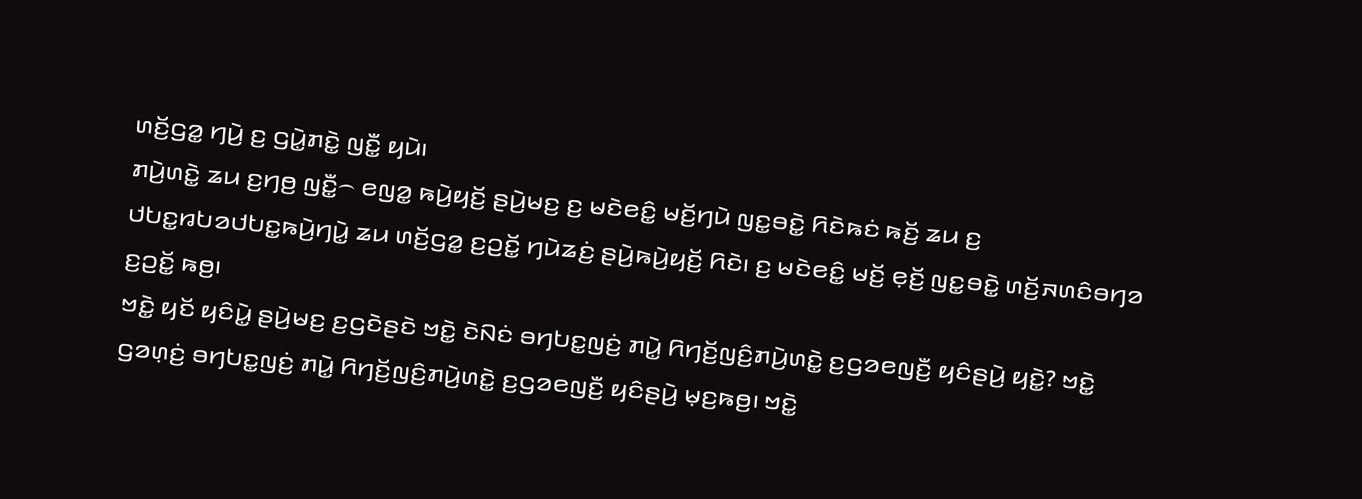ꤛꤢꤩ꤬ꤞꤤ꤭ ꤚꤣꤧ꤬ ꤢ꤬ ꤞꤣꤧ꤭ꤊꤢꤧ꤭ ꤜꤢꤪ꤭ ꤟꤣꤧ꤯
ꤊꤣꤧ꤬ꤛꤢꤧ꤭ ꤘꤣ ꤢ꤬ꤚꤥ꤬ ꤜꤢꤪ꤭꤮ ꤕꤜꤤ꤭ ꤒꤣꤧ꤬ꤟꤢꤩ꤬ ꤔꤣꤧ꤬ꤗꤢ꤬ ꤢ꤬ ꤗꤢꤧꤕꤢꤨ꤭ ꤗꤢꤩ꤬ꤚꤣꤧ ꤜꤢ꤭ꤋꤢꤧ꤭ ꤖꤢꤧꤒꤢꤦ ꤒꤢꤩ꤬ ꤘꤣ ꤢ꤬ ꤓꤝꤢ꤭ꤙꤝꤤꤓꤝꤢ꤭ꤒꤣꤧ꤬ꤚꤣꤧ꤭ ꤘꤣ ꤛꤢꤩ꤬ꤞꤤ꤭ ꤢ꤬ꤑꤢꤩ꤭ ꤚꤣꤧꤘꤢꤦ꤬ ꤔꤣꤧ꤬ꤒꤣꤧ꤬ꤟꤢꤩ꤬ ꤖꤢꤧ꤯ ꤢ꤬ ꤗꤢꤧꤕꤢꤨ꤭ ꤗꤢꤩ꤬ ꤕ꤫ꤢꤩ꤬ ꤜꤢ꤭ꤋꤢꤧ꤭ ꤛꤢꤩ꤬ꤏꤛꤢꤨꤋꤚꤤ ꤢ꤬ꤑꤢꤩ꤭ ꤒꤥ꤬꤯
ꤠꤢꤧ꤭ ꤟꤢꤩ ꤟꤢꤨꤣꤧ꤭ ꤔꤣꤧ꤬ꤗꤢ꤬ ꤢ꤬ꤞꤢꤧꤔꤢꤧ ꤠꤢꤧ꤭ ꤢꤧꤡꤢꤦ ꤋꤚꤝꤢ꤭ꤜꤢꤦ꤬ ꤊꤣꤧ꤭ ꤖꤚꤢꤩ꤬ꤜꤢꤨ꤬ꤊꤣꤧ꤬ꤛꤢꤧ꤭ ꤢ꤬ꤞꤤꤕꤜꤢꤪ꤬ ꤟꤢꤨꤔꤣꤧ꤬ ꤟꤢꤧ꤭? ꤠꤢꤧ꤭ ꤞꤤꤛ꤫ꤢꤦ꤬ ꤋꤚꤝꤢ꤭ꤜꤢꤦ꤬ ꤊꤣꤧ꤭ ꤖꤚꤢꤩ꤬ꤜꤢꤨ꤬ꤊꤣꤧ꤬ꤛꤢꤧ꤭ ꤢ꤬ꤞꤤꤕꤜꤢꤪ꤬ ꤟꤢꤨꤔꤣꤧ꤬ ꤗ꤫ꤢ꤬ꤒꤥ꤬꤯ ꤠꤢꤧ꤭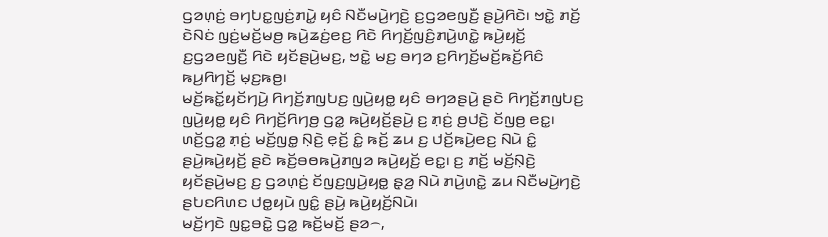ꤞꤤꤛ꤫ꤢꤦ꤬ ꤋꤚꤝꤢ꤭ꤜꤢꤦ꤬ꤊꤣꤧ꤭ ꤟꤢꤨ ꤡꤢꤪꤗꤣꤧ꤬ꤚꤢꤧ꤬ ꤢ꤬ꤞꤤꤕꤜꤢꤪ꤬ ꤔꤣꤧ꤬ꤖꤢꤧ꤯ ꤠꤢꤧ꤭ ꤊꤢꤩ꤬ ꤢꤧꤡꤢꤦ ꤜꤢꤦ꤬ꤗꤢꤩ꤬ꤗꤥ꤬ ꤒꤣꤧ꤬ꤘꤢꤦ꤬ꤕꤢ꤬ ꤖꤢꤧ ꤖꤚꤢꤩ꤬ꤜꤢꤨ꤬ꤊꤣꤧ꤬ꤛꤢꤧ꤭ ꤒꤣꤧ꤬ꤟꤢꤩ꤬ ꤢ꤬ꤞꤤꤕꤜꤢꤪ꤬ ꤖꤢꤧ ꤟꤢꤩꤔꤣꤧ꤬ꤗꤢ꤬, ꤠꤢꤧ꤭ ꤗꤢ꤬ ꤋꤚꤤ ꤢ꤬ꤖꤚꤢꤩ꤬ꤗꤢꤩ꤬ꤒꤢꤩ꤬ꤖꤢꤨ ꤒꤣ꤬ꤖꤚꤢꤩ꤬ ꤗ꤫ꤢ꤬ꤒꤥ꤬꤯
ꤗꤢꤩ꤬ꤒꤢꤩ꤭ꤟꤢꤩꤚꤣꤧ꤬ ꤖꤚꤢꤩ꤬ꤊꤜꤝꤢ꤬ ꤜꤣꤧ꤬ꤟꤥ꤭ ꤟꤢꤨ ꤋꤚꤤꤔꤣꤧ꤬ ꤔꤢꤧ ꤖꤚꤢꤩ꤬ꤊꤜꤝꤢ꤬ ꤜꤣꤧ꤬ꤟꤥ꤭ ꤟꤢꤨ ꤖꤚꤢꤩ꤬ꤖꤚꤥ꤬ ꤞꤤ꤭ ꤒꤣꤧ꤬ꤟꤢꤩ꤬ꤔꤣꤧ꤬ ꤢ꤬ ꤊ꤫ꤢꤦ꤬ ꤥ꤬ꤓꤢꤧ꤬ ꤢꤩꤜꤥ꤬ ꤕꤢ꤭꤯ ꤛꤢꤩ꤬ꤞꤤ꤭ ꤊ꤫ꤢꤦ꤬ ꤗꤢꤩ꤬ꤜꤥ꤭ ꤡ꤫ꤢꤧ꤬ ꤕ꤫ꤢꤩ꤬ ꤢꤨ꤭ ꤒꤢꤩ꤬ ꤘꤣ ꤢ꤬ ꤓꤢꤩ꤬ꤒꤣꤧ꤬ꤕꤢ꤬ ꤡꤣꤧ ꤢꤨ꤭ ꤔꤣꤧ꤬ꤒꤣꤧ꤬ꤟꤢꤩ꤬ ꤔꤢꤧ ꤒꤢꤩ꤬ꤋꤥꤒꤣꤧ꤬ꤊꤜꤤ ꤒꤣꤧ꤬ꤟꤢꤩ꤬ ꤕꤢ꤭꤯ ꤢ꤬ ꤊꤢꤩ꤬ ꤗꤢꤩ꤬ꤡ꤫ꤢꤧ꤬ ꤟꤢꤩꤔꤣꤧ꤬ꤗꤢ꤬ ꤢ꤬ ꤞꤤꤛ꤫ꤢꤦ꤬ ꤢꤩꤜꤢ꤬ꤜꤣꤧ꤬ꤟꤥ꤭ ꤔ꤫ꤤ꤬ ꤡꤣꤧ ꤊꤣꤧ꤬ꤛꤢꤧ꤭ ꤘꤣ ꤡꤢꤪꤗꤣꤧ꤬ꤚꤢꤧ꤬ ꤔꤝꤢꤖꤛꤢ ꤓꤥ꤭ꤟꤣꤧ ꤜꤢꤨ꤭ ꤔꤣꤧ꤬ ꤒꤣꤧ꤬ꤟꤢꤩ꤬ꤡꤣꤧ꤯
ꤗꤢꤩ꤬ꤚꤢꤧ ꤜꤢ꤭ꤋꤢꤧ꤭ ꤞꤤ꤭ ꤒꤢꤩ꤬ꤗꤢꤩ꤬ ꤔꤤ꤮,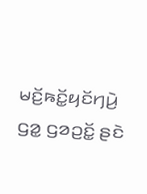ꤗꤢꤩ꤬ꤒꤢꤩ꤭ꤟꤢꤩꤚꤣꤧ꤬ ꤞꤤ꤭ ꤞꤤꤑꤢꤩ꤭ ꤔꤢꤧ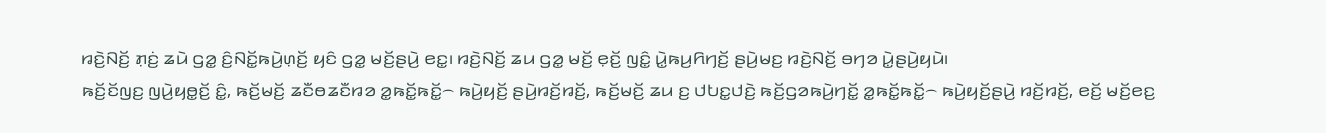ꤙꤢꤧ꤬ꤡꤢꤩ꤬ ꤊ꤫ꤢꤦ꤬ ꤘꤣꤧ ꤞꤤ꤭ ꤢꤨ꤬ꤡꤢꤩ꤭ꤒꤣꤧ꤬ꤛ꤫ꤢꤩ꤬ ꤟꤢꤨ ꤞꤤ꤭ ꤗꤢꤩ꤬ꤔꤣꤧ꤬ ꤕꤢ꤭꤯ ꤙꤢꤧ꤬ꤡꤢꤩ꤬ ꤘꤣ ꤞꤤ꤭ ꤗꤢꤩ꤬ ꤕ꤫ꤢꤩ꤬ ꤜꤢꤨ꤭ ꤣꤧ꤭ꤒꤣ꤬ꤖꤚꤢꤩ꤬ ꤔꤣꤧ꤬ꤗꤢ꤬ ꤙꤢꤧ꤬ꤡꤢꤩ꤬ ꤋꤚꤤ ꤣꤧ꤭ꤔꤣꤧ꤬ꤟꤣꤧ꤯
ꤒꤢꤩ꤬ꤢꤩꤜꤢ꤬ ꤜꤣꤧ꤬ꤟꤥ꤭ꤢꤩ꤬ ꤢꤨ꤭, ꤒꤢꤩ꤬ꤗꤢꤩ꤬ ꤘꤢꤪꤥꤘꤢꤪꤙꤤ ꤤ꤭ꤒꤢꤩ꤭ꤒꤢꤩ꤭꤮ ꤒꤣꤧ꤬ꤟꤢꤩ꤬ ꤔꤣꤧ꤬ꤙꤢꤩ꤬ꤙꤢꤩ꤬, ꤒꤢꤩ꤬ꤗꤢꤩ꤬ ꤘꤣ ꤢ꤬ ꤓꤝꤢ꤭ꤓꤢꤧ꤬ ꤒꤢꤩ꤬ꤞꤤꤒꤣꤧ꤬ꤚꤢꤩ꤭ ꤤ꤭ꤒꤢꤩ꤭ꤒꤢꤩ꤭꤮ ꤒꤣꤧ꤬ꤟꤢꤩ꤬ꤔꤣꤧ꤬ ꤙꤢꤩ꤬ꤙꤢꤩ꤬, ꤕꤢꤩ꤬ ꤗꤢꤩ꤬ꤕꤢ꤬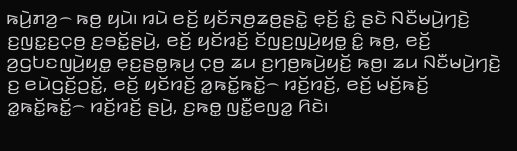ꤒꤣꤧ꤬ꤊꤤ꤬꤮ ꤒꤥ꤬ ꤟꤣꤧ꤯ ꤙꤣꤧ ꤕꤢꤩ꤬ ꤟꤢꤩꤏꤥ꤬ꤘꤥ꤬ꤔꤢꤧ꤭ ꤕ꤫ꤢꤩ꤬ ꤢꤨ꤭ ꤔꤢꤧ ꤡꤢꤪꤗꤣꤧ꤬ꤚꤢꤧ꤬ ꤢ꤬ꤜꤢ꤭ꤢ꤬ꤍ꤫ꤥ꤬ ꤢ꤬ꤋꤢꤩ꤭ꤔꤣꤧ꤬, ꤕꤢꤩ꤬ ꤟꤢꤩꤙꤢꤩ꤬ ꤢꤩꤜꤢ꤬ꤜꤣꤧ꤬ꤟꤥ꤭ ꤢꤨ꤭ ꤒꤥ꤬, ꤕꤢꤩ꤬ ꤤ꤬ꤞꤝꤢꤜꤣꤧ꤬ꤟꤥ꤭ ꤕ꤫ꤢ꤬ꤔꤥ꤭ꤒ꤫ꤣ꤬ ꤍ꤫ꤥ꤬ ꤘꤣ ꤢ꤬ꤚꤥ꤬ꤒꤣꤧ꤬ꤟꤢꤩ꤬ ꤒꤥ꤬꤯ ꤘꤣ ꤡꤢꤪꤗꤣꤧ꤬ꤚꤢꤧ꤬ ꤢ꤬ ꤕꤣꤧꤞꤢꤩ꤬ꤑꤢꤩ꤭, ꤕꤢꤩ꤬ ꤟꤢꤩꤙꤢꤩ꤬ ꤤ꤭ꤒꤢꤩ꤭ꤒꤢꤩ꤭꤮ ꤙꤢꤩ꤬ꤙꤢꤩ꤬, ꤕꤢꤩ꤬ ꤗꤢꤩ꤬ꤒꤢꤩ꤬ ꤤ꤭ꤒꤢꤩ꤭ꤒꤢꤩ꤭꤮ ꤙꤢꤩ꤬ꤙꤢꤩ꤬ ꤔꤣꤧ꤬, ꤢ꤬ꤒꤥ꤭ ꤜꤢꤪ꤭ꤕꤜꤤ꤭ ꤖꤢꤧ꤯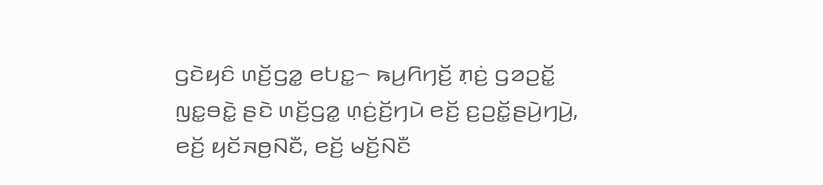ꤞꤢꤧꤟꤢꤨ ꤛꤢꤩ꤬ꤞꤤ꤭ ꤕꤝꤢ꤭꤮ ꤒꤣ꤬ꤖꤚꤢꤩ꤬ ꤊ꤫ꤢꤦ꤬ ꤞꤤꤑꤢꤩ꤭ ꤜꤢ꤭ꤋꤢꤧ꤭ ꤔꤢꤧ ꤛꤢꤩ꤬ꤞꤤ꤭ ꤛ꤫ꤢꤦ꤬ꤢꤩ꤬ꤚꤣꤧ ꤕꤢꤩ꤬ ꤢ꤬ꤑꤢꤩ꤭ꤔꤣꤧ꤬ꤚꤣꤧ꤬, ꤕꤢꤩ꤬ ꤟꤢꤩꤏꤥ꤬ꤡꤢꤪ, ꤕꤢꤩ꤬ ꤗꤢꤩ꤬ꤡꤢꤪ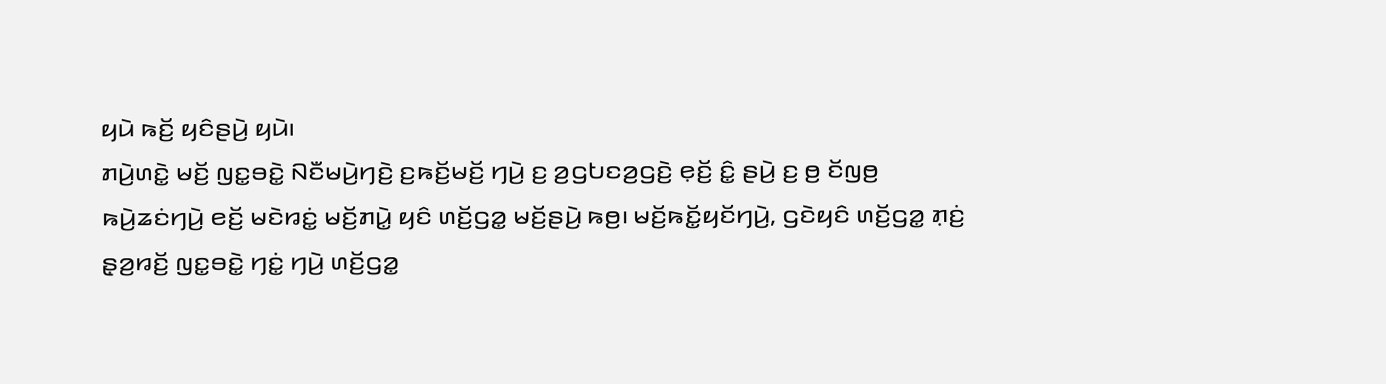ꤟꤣꤧ ꤒꤢꤩ꤬ ꤟꤢꤨꤔꤣꤧ꤬ ꤟꤣꤧ꤯
ꤊꤣꤧ꤬ꤛꤢꤧ꤭ ꤗꤢꤩ꤬ ꤜꤢ꤭ꤋꤢꤧ꤭ ꤡꤢꤪꤗꤣꤧ꤬ꤚꤢꤧ꤬ ꤢ꤬ꤒꤢꤩ꤬ꤗꤢꤩ꤬ ꤚꤣꤧ꤬ ꤢ꤬ ꤤ꤬ꤞꤝꤢꤤ꤬ꤞꤢꤧ꤬ ꤕ꤫ꤢꤩ꤬ ꤢꤨ꤭ ꤔꤣꤧ꤬ ꤢ꤬ ꤥ꤬ ꤢꤩꤜꤥ꤬ ꤒꤣꤧ꤬ꤘꤢꤦꤚꤣꤧ꤬ ꤕꤢꤩ꤬ ꤗꤢꤧꤙꤢꤦ꤭ ꤗꤢꤩ꤬ꤊꤣꤧ꤭ ꤟꤢꤨ ꤛꤢꤩ꤬ꤞꤤ꤭ ꤗꤢꤩ꤬ꤔꤣꤧ꤬ ꤒꤥ꤬꤯ ꤗꤢꤩ꤬ꤒꤢꤩ꤭ꤟꤢꤩꤚꤣꤧ꤬, ꤞꤢꤧꤟꤢꤨ ꤛꤢꤩ꤬ꤞꤤ꤭ ꤊ꤫ꤢꤦ꤬ ꤔ꤫ꤤ꤬ꤙꤢꤩ꤬ ꤜꤢ꤭ꤋꤢꤧ꤭ ꤚꤢꤦ꤭ ꤚꤣꤧ꤬ ꤛꤢꤩ꤬ꤞꤤ꤭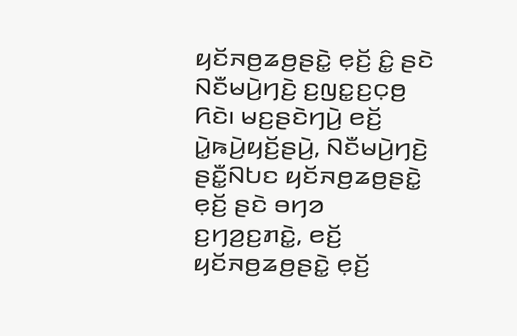ꤟꤢꤩꤏꤥ꤬ꤘꤥ꤬ꤔꤢꤧ꤭ ꤕ꤫ꤢꤩ꤬ ꤢꤨ꤭ ꤔꤢꤧ ꤡꤢꤪꤗꤣꤧ꤬ꤚꤢꤧ꤬ ꤢ꤬ꤜꤢ꤭ꤢ꤬ꤍ꤫ꤥ꤬ ꤖꤢꤧ꤯ ꤗꤢ꤬ꤔꤢꤧꤚꤣꤧ꤬ ꤕꤢꤩ꤬ ꤣꤧ꤭ꤒꤣꤧ꤬ꤟꤢꤩ꤬ꤔꤣꤧ꤬, ꤡꤢꤪꤗꤣꤧ꤬ꤚꤢꤧ꤬ ꤔꤢꤪ꤭ꤡꤝꤢ ꤟꤢꤩꤏꤥ꤬ꤘꤥ꤬ꤔꤢꤧ꤭ ꤕ꤫ꤢꤩ꤬ ꤔꤢꤧ ꤋꤚꤤ ꤢ꤬ꤚꤤ꤬ꤢ꤬ꤊꤢꤧ꤭, ꤕꤢꤩ꤬ ꤟꤢꤩꤏꤥ꤬ꤘꤥ꤬ꤔꤢꤧ꤭ ꤕ꤫ꤢꤩ꤬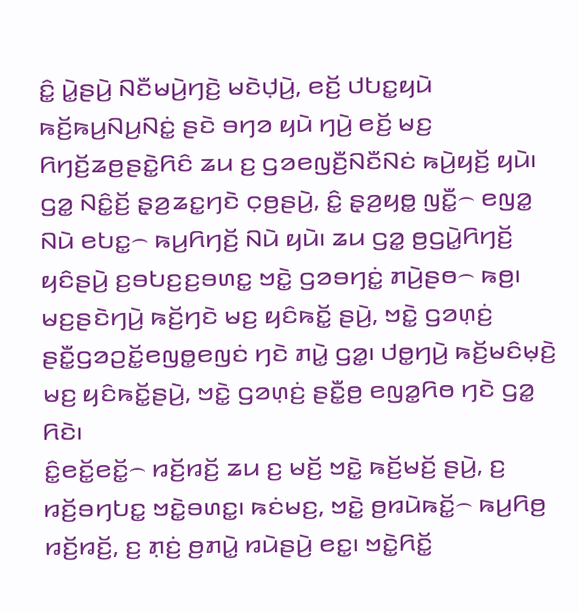ꤢꤨ꤭ ꤣꤧ꤭ꤔꤣꤧ꤬ ꤡꤢꤪꤗꤣꤧ꤬ꤚꤢꤧ꤬ ꤗꤢꤧꤓ꤫ꤣꤧ꤬, ꤕꤢꤩ꤬ ꤓꤝꤢ꤭ꤟꤣꤧ ꤒꤢꤩ꤬ꤒꤣ꤬ꤡꤣ꤬ꤡꤢꤦ꤭ ꤔꤢꤧ ꤋꤚꤤ ꤟꤣꤧ ꤚꤣꤧ꤬ ꤕꤢꤩ꤬ ꤗꤢ꤬ ꤖꤚꤢꤩ꤬ꤘꤥ꤬ꤔꤢꤧ꤭ꤖꤢꤨ ꤘꤣ ꤢ꤬ ꤞꤤꤕꤜꤢꤪ꤬ꤡꤢꤪꤡꤢꤦ ꤒꤣꤧ꤬ꤟꤢꤩ꤬ ꤟꤣꤧ꤯
ꤞꤤ꤭ ꤡꤢꤨ꤭ꤢꤩ꤬ ꤔ꤫ꤤ꤬ꤘꤢ꤭ꤚꤢꤧ ꤍ꤫ꤥ꤬ꤔꤣꤧ꤬, ꤢꤨ꤭ ꤔ꤫ꤤ꤬ꤟꤥ꤭ ꤜꤢꤪ꤭꤮ ꤕꤜꤤ꤭ ꤡꤣꤧ ꤕꤝꤢ꤭꤮ ꤒꤣ꤬ꤖꤚꤢꤩ꤬ ꤡꤣꤧ ꤟꤣꤧ꤯ ꤘꤣ ꤞꤤ꤭ ꤥ꤬ꤞꤣꤧ꤭ꤖꤚꤢꤩ꤬ ꤟꤢꤨꤔꤣꤧ꤬ ꤢ꤬ꤋꤝꤢ꤬ꤢ꤬ꤋꤛꤢ꤭ ꤠꤢꤧ꤭ ꤞꤤꤋꤚꤢꤦ꤭ ꤊꤣꤧ꤬ꤔꤥ꤮ ꤒꤥ꤬꤯ ꤗꤢ꤬ꤔꤢꤧꤚꤣꤧ꤬ ꤒꤢꤩ꤬ꤚꤢꤧ ꤗꤢ꤬ ꤟꤢꤨꤒꤢꤩ꤭ ꤔꤣꤧ꤬, ꤠꤢꤧ꤭ ꤞꤤꤛ꤫ꤢꤦ꤬ ꤔꤢꤪ꤭ꤞꤤꤑꤢꤩ꤭ꤕꤜꤥ꤭ꤕꤜꤢꤦ ꤚꤢꤧ ꤊꤣꤧ꤭ ꤞꤤ꤭꤯ ꤓꤥ꤭ꤚꤣꤧ꤬ ꤒꤢꤩ꤬ꤗꤢꤨꤗ꤫ꤢꤧ꤬ ꤗꤢ꤬ ꤟꤢꤨꤒꤢꤩ꤭ꤔꤣꤧ꤬, ꤠꤢꤧ꤭ ꤞꤤꤛ꤫ꤢꤦ꤬ ꤔꤢꤪ꤭ꤥ꤬ ꤕꤜꤤ꤭ꤖꤥ ꤚꤢꤧ ꤞꤤ꤭ ꤖꤢꤧ꤯
ꤢꤨ꤭ꤕꤢꤩ꤭ꤕꤢꤩ꤭꤮ ꤙꤢꤩ꤬ꤙꤢꤩ꤬ ꤘꤣ ꤢ꤬ ꤗꤢꤩ꤬ ꤠꤢꤧ꤭ ꤒꤢꤩ꤬ꤗꤢꤩ꤬ ꤔꤣꤧ꤬, ꤢ꤬ ꤙꤢꤩ꤬ꤋꤚꤝꤢ꤭ ꤠꤢꤧ꤭ꤋꤛꤢ꤭꤯ ꤒꤢꤦꤗꤢ꤬, ꤠꤢꤧ꤭ ꤥ꤬ꤙꤣꤧꤒꤢꤩ꤭꤮ ꤒꤣ꤬ꤖꤥ꤬ ꤙꤢꤩ꤬ꤙꤢꤩ꤬, ꤢ꤬ ꤊ꤫ꤢꤦ꤬ ꤥ꤬ꤊꤣꤧ꤭ ꤙꤣꤧꤔꤣꤧ꤬ ꤕꤢ꤭꤯ ꤠꤢꤧ꤭ꤖꤢꤩ꤭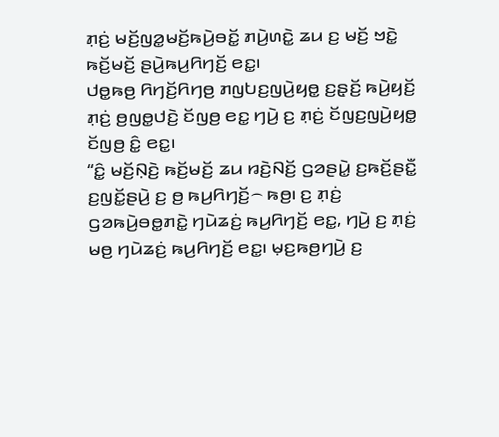ꤊ꤫ꤢꤦ꤬ ꤗꤢꤩ꤬ꤜꤤ꤭ꤗꤢꤩ꤬ꤒꤣꤧ꤬ꤋꤢꤩ꤭ ꤊꤣꤧ꤬ꤛꤢꤧ꤭ ꤘꤣ ꤢ꤬ ꤗꤢꤩ꤬ ꤠꤢꤧ꤭ ꤒꤢꤩ꤬ꤗꤢꤩ꤬ ꤔꤣꤧ꤬ꤒꤣ꤬ꤖꤚꤢꤩ꤬ ꤕꤢ꤭꤯
ꤓꤥ꤭ꤒꤥ꤬ ꤖꤚꤢꤩ꤬ꤖꤚꤥ꤬ ꤊꤜꤝꤢ꤬ꤜꤣꤧ꤬ꤟꤥ꤭ ꤢ꤬ꤔ꤫ꤢꤩ꤬ ꤒꤣꤧ꤬ꤟꤢꤩ꤬ ꤊ꤫ꤢꤦ꤬ ꤥ꤬ꤜꤥ꤭ꤓꤢꤧ꤬ ꤢꤩꤜꤥ꤬ ꤕꤢ꤭ ꤚꤣꤧ꤬ ꤢ꤬ ꤊ꤫ꤢꤦ꤬ ꤢꤩꤜꤢ꤬ꤜꤣꤧ꤬ꤟꤥ꤭ ꤢꤩꤜꤥ꤬ ꤢꤨ꤭ ꤕꤢ꤭꤯
“ꤢꤨ꤭ ꤗꤢꤩ꤬ꤡ꤫ꤢꤧ꤬ ꤒꤢꤩ꤬ꤗꤢꤩ꤬ ꤘꤣ ꤙꤢꤧ꤬ꤡꤢꤩ꤬ ꤞꤤꤔꤣꤧ꤭ ꤢ꤬ꤒꤢꤩ꤬ꤔꤢꤪ꤭ ꤢ꤬ꤜꤢꤩ꤭ꤔꤣꤧ꤬ ꤢ꤬ ꤥ꤬ ꤒꤣ꤬ꤖꤚꤢꤩ꤬꤮ ꤒꤥ꤬꤯ ꤢ꤬ ꤊ꤫ꤢꤦ꤬ ꤞꤤꤒꤣꤧ꤬ꤋꤥ꤭ꤊꤢꤧ꤭ ꤚꤣꤧꤘꤢꤦ꤬ ꤒꤣ꤬ꤖꤚꤢꤩ꤬ ꤕꤢ꤭, ꤚꤣꤧ꤬ ꤢ꤬ ꤊ꤫ꤢꤦ꤬ ꤗꤥ꤬ ꤚꤣꤧꤘꤢꤦ꤬ ꤒꤣ꤬ꤖꤚꤢꤩ꤬ ꤕꤢ꤭꤯ ꤗ꤫ꤢ꤬ꤒꤥ꤬ꤚꤣꤧ꤬ ꤢ꤬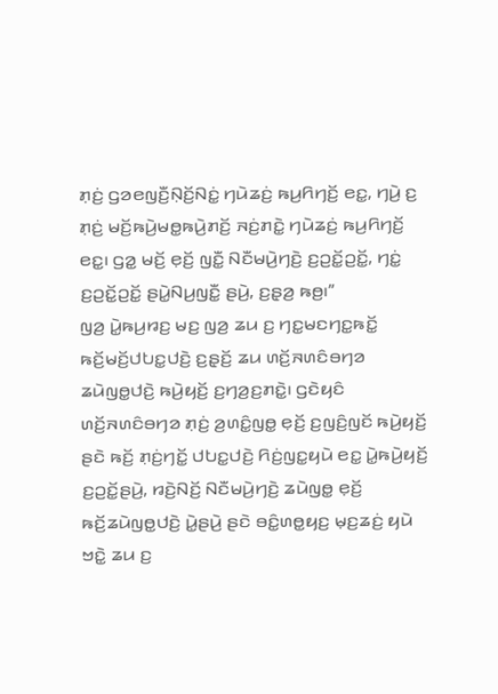ꤊ꤫ꤢꤦ꤬ ꤞꤤꤕꤜꤢꤪ꤬ꤡ꤫ꤢꤩ꤬ꤡꤢꤦ꤭ ꤚꤣꤧꤘꤢꤦ꤬ ꤒꤣ꤬ꤖꤚꤢꤩ꤬ ꤕꤢ꤭, ꤚꤣꤧ꤬ ꤢ꤬ ꤊ꤫ꤢꤦ꤬ ꤗꤢꤩ꤬ꤒꤣꤧ꤬ꤗꤥ꤭ꤒꤣꤧ꤬ꤊꤢꤩ꤬ ꤏꤢꤦ꤬ꤊꤢꤧ꤭ ꤚꤣꤧꤘꤢꤦ꤬ ꤒꤣ꤬ꤖꤚꤢꤩ꤬ ꤕꤢ꤭꤯ ꤞꤤ꤭ ꤗꤢꤩ꤬ ꤕ꤫ꤢꤩ꤬ ꤜꤢꤪ꤭ ꤡꤢꤪꤗꤣꤧ꤬ꤚꤢꤧ꤬ ꤢ꤬ꤑꤢꤩ꤭ꤑꤢꤩ꤭, ꤚꤢꤦ꤭ ꤢ꤬ꤑꤢꤩ꤭ꤑꤢꤩ꤭ ꤔꤣꤧ꤭ꤡꤣ꤬ꤜꤢꤪ꤭ ꤔꤣꤧ꤬, ꤢ꤬ꤔ꤫ꤤ꤬ ꤒꤥ꤬꤯”
ꤜꤤ꤬ ꤣꤧ꤭ꤒꤣ꤬ꤙꤢ꤬ ꤗꤢ꤬ ꤜꤤ꤬ ꤘꤣ ꤢ꤬ ꤚꤢ꤭ꤗꤢꤚꤢ꤭ꤒꤢꤩ꤭ ꤒꤢꤩ꤬ꤗꤢꤩ꤬ꤓꤝꤢ꤭ꤓꤢꤧ꤬ ꤢ꤬ꤔ꤫ꤢꤩ꤬ ꤘꤣ ꤛꤢꤩ꤬ꤏꤛꤢꤨꤋꤚꤤ ꤘꤣꤧꤜꤥ꤭ꤓꤢꤧ꤬ ꤒꤣꤧ꤬ꤟꤢꤩ꤬ ꤢ꤬ꤚꤤ꤬ꤢ꤬ꤊꤢꤧ꤭꤯ ꤞꤢꤧꤟꤢꤨ ꤛꤢꤩ꤬ꤏꤛꤢꤨꤋꤚꤤ ꤊ꤫ꤢꤦ꤬ ꤤ꤬ꤛꤢꤨ꤭ꤜꤥ꤭ ꤕ꤫ꤢꤩ꤬ ꤢ꤬ꤜꤢꤨ꤬ꤜꤢꤩ ꤒꤣꤧ꤬ꤟꤢꤩ꤬ ꤔꤢꤧ ꤒꤢꤩ꤬ ꤊ꤫ꤢꤦ꤬ꤚꤢꤩ꤭ ꤓꤝꤢ꤭ꤓꤢꤧ꤬ ꤖꤢꤦ꤬ꤜꤢ꤭ꤟꤣꤧ ꤕꤢ꤭ ꤣꤧ꤭ꤒꤣꤧ꤬ꤟꤢꤩ꤬ ꤢ꤬ꤑꤢꤩ꤭ꤔꤣꤧ꤬, ꤙꤢꤧ꤬ꤡꤢꤩ꤬ ꤡꤢꤪꤗꤣꤧ꤬ꤚꤢꤧ꤬ ꤘꤣꤧꤜꤥ꤭ ꤕ꤫ꤢꤩ꤬ ꤒꤢꤩ꤬ꤘꤣꤧꤜꤥ꤭ꤓꤢꤧ꤬ ꤣꤧ꤭ꤔꤣꤧ꤬ ꤔꤢꤧ ꤋꤢꤨ꤭ꤛꤥ꤭ꤟꤢ꤬ ꤗ꤫ꤢ꤬ꤘꤢꤦ꤬ ꤟꤣꤧ ꤠꤢꤧ꤭ ꤘꤣ ꤢ꤬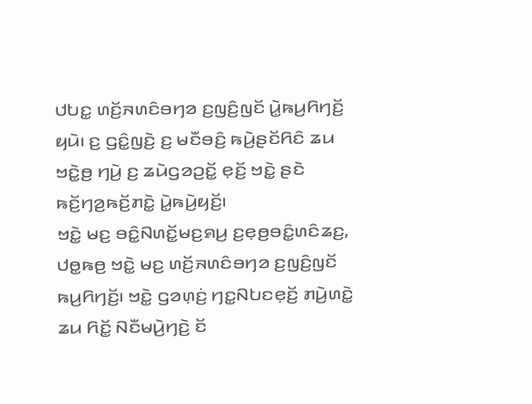ꤓꤝꤢ꤭ ꤛꤢꤩ꤬ꤏꤛꤢꤨꤋꤚꤤ ꤢ꤬ꤜꤢꤨ꤬ꤜꤢꤩ ꤣꤧ꤭ꤒꤣ꤬ꤖꤚꤢꤩ꤬ ꤟꤣꤧ꤯ ꤢ꤬ ꤞꤢꤨ꤭ꤜꤢꤧ꤬ ꤢ꤬ ꤗꤢꤪꤋꤢꤨ꤬ ꤒꤣꤧ꤬ꤔꤢꤩꤖꤢꤨ ꤘꤣ ꤠꤢꤧ꤭ꤥ꤬ ꤚꤣꤧ꤬ ꤢ꤬ ꤘꤣꤧꤞꤤꤑꤢꤩ꤭ ꤕ꤫ꤢꤩ꤬ ꤠꤢꤧ꤭ ꤔꤢꤧ ꤒꤢꤩ꤬ꤚꤤ꤬ꤒꤢꤩ꤬ꤊꤢꤧ꤭ ꤣꤧ꤭ꤒꤣꤧ꤬ꤟꤢꤩ꤬꤯
ꤠꤢꤧ꤭ ꤗꤢ꤬ ꤋꤢꤨ꤭ꤡꤛꤢꤩ꤭ꤗꤢ꤬ꤎꤣ꤬ ꤢ꤬ꤕ꤫ꤥ꤬ꤋꤢꤨ꤭ꤛꤢꤨꤘꤢ꤬, ꤓꤥ꤭ꤒꤥ꤬ ꤠꤢꤧ꤭ ꤗꤢ꤬ ꤛꤢꤩ꤬ꤏꤛꤢꤨꤋꤚꤤ ꤢ꤬ꤜꤢꤨ꤬ꤜꤢꤩ ꤒꤣ꤬ꤖꤚꤢꤩ꤬꤯ ꤠꤢꤧ꤭ ꤞꤤꤛ꤫ꤢꤦ꤬ ꤚꤢ꤭ꤡꤝꤢꤕ꤫ꤢꤩ꤬ ꤊꤣꤧ꤬ꤛꤢꤧ꤭ ꤘꤣ ꤖꤢꤩ꤭ ꤡꤢꤪꤗꤣꤧ꤬ꤚꤢꤧ꤬ ꤢꤩ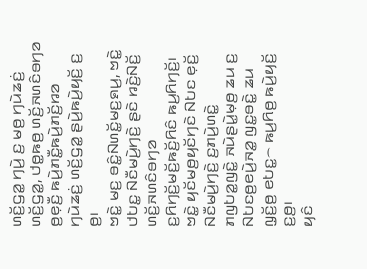ꤛꤢꤩ꤬ꤞꤤ꤭ ꤚꤣꤧ꤬ ꤢ꤬ ꤗꤥ꤬ ꤚꤣꤧꤘꤢꤦ꤬ ꤛꤢꤩ꤬ꤞꤤ꤭, ꤓꤥ꤭ꤒꤥ꤬ ꤛꤢꤩ꤬ꤏꤛꤢꤨꤋꤚꤤ ꤥ꤬ꤕ꤫ꤢꤪ꤬ ꤒꤣꤧ꤬ꤊꤢꤪ꤭ꤒꤣꤧ꤬ꤊꤢꤩ꤬ꤙꤤ ꤚꤣꤧꤘꤢꤦ꤬ ꤛꤢꤩ꤬ꤞꤤ꤭ ꤔꤣꤧ꤬ꤒꤣꤧ꤬ꤟꤢꤩ꤬ ꤢ꤬ ꤥ꤬꤯
ꤠꤢꤧ꤭ ꤗꤢ꤬ ꤋꤢꤨ꤭ꤡꤛꤢꤩ꤭ꤗꤢ꤬ꤎꤣ꤬, ꤠꤢꤧ꤭ ꤓꤝꤢ꤭ ꤡꤢꤪꤗꤣꤧ꤬ꤚꤢꤧ꤬ ꤔꤢꤧ ꤙꤢꤧ꤬ꤡꤢꤩ꤬ ꤛꤢꤩ꤬ꤏꤛꤢꤨꤋꤚꤤ ꤢ꤬ꤖꤚꤢꤩ꤬ꤗꤢꤩ꤬ꤒꤢꤩ꤬ꤖꤢꤨ ꤒꤣ꤬ꤖꤚꤢꤩ꤬꤯ ꤠꤢꤧ꤭ ꤟꤢꤩꤗꤥ꤬ꤟꤢꤩꤚꤢꤧ ꤡꤝꤢ ꤕ꤫ꤢꤩ꤬ ꤡꤢꤪꤗꤣꤧ꤬ꤚꤢꤧ꤬ ꤢ꤬ꤊꤣꤧ꤬ꤛꤢꤧ꤭ ꤊꤜꤝꤤ꤭ꤜꤢꤧ꤭ ꤏꤣꤧꤔꤣꤧ꤭ꤗ꤫ꤥ꤬ ꤘꤣ ꤢ꤬ ꤡꤝꤢꤥ꤬ꤕꤣꤧ꤬ꤏꤤ꤭ ꤜꤢ꤭ꤋꤢꤧ꤭ ꤘꤣ ꤜ꤫ꤢꤩ꤬ꤥ꤬ ꤕꤝꤢ꤭꤮ ꤒꤣ꤬ꤖꤥ꤬ ꤒꤣꤧ꤬ꤟꤢꤩ꤬ ꤢ꤬ꤥ꤬꤯
ꤟꤢꤨ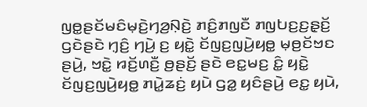ꤜꤥ꤭ꤔꤢꤩꤗꤢꤨꤗ꤫ꤢꤧ꤬ꤚꤤ꤬ꤡ꤫ꤢꤧ꤬ ꤊꤢꤨ꤬ꤊꤜꤢꤪ ꤊꤜꤝꤢ꤬ꤢ꤬ꤔ꤫ꤢꤩ꤬ ꤞꤢꤧꤔꤢꤧ ꤚ꤫ꤢꤨ꤬ ꤚꤣꤧ꤬ ꤢ꤬ ꤟꤢꤧ꤭ ꤢꤩꤜꤢ꤬ꤜꤣꤧ꤬ꤟꤥ꤭ ꤗ꤫ꤥ꤬ꤢꤩꤠꤢ ꤔꤣꤧ꤬, ꤠꤢꤧ꤭ ꤙꤢꤩ꤬ꤛꤢꤪ꤬ ꤥ꤬ꤔꤢꤩ꤬ ꤔꤢꤧ ꤕꤢ꤭ꤗꤢ꤬ ꤢꤨ꤭ ꤟꤢꤧ꤭ ꤢꤩꤜꤢ꤬ꤜꤣꤧ꤬ꤟꤥ꤭ ꤊꤣꤧ꤭ꤘꤢꤦ꤬ ꤟꤣꤧ ꤞꤤ꤭ ꤟꤢꤨꤔꤣꤧ꤬ ꤕꤢ꤭ ꤟꤣꤧ,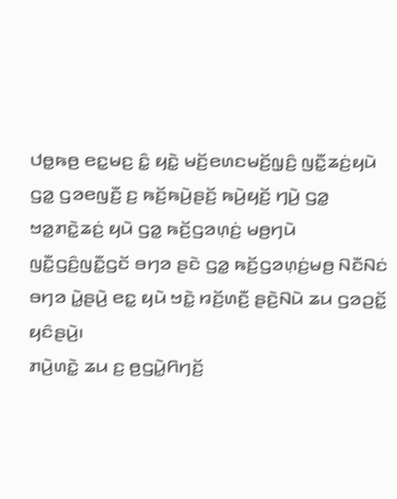ꤓꤥ꤭ꤒꤥ꤬ ꤕꤢ꤭ꤗꤢ꤬ ꤢꤨ꤭ ꤟꤢꤧ꤭ ꤗꤢꤩ꤬ꤕꤛꤢꤗꤢꤩ꤬ꤜ꤫ꤢꤨ꤬ ꤜꤢꤪ꤭ꤘꤢꤦ꤬ꤟꤣꤧ ꤞꤤ꤭ ꤞꤤꤕꤜꤢꤪ꤬ ꤢ꤬ ꤒꤢꤩ꤬ꤒꤣꤧ꤬ꤔꤢꤩ꤬ ꤒꤣꤧ꤬ꤟꤢꤩ꤬ ꤚꤣꤧ꤬ ꤞꤤ꤭ ꤠꤤ꤭ꤊꤢꤧ꤭ꤘꤢꤦ꤬ ꤟꤣꤧ ꤞꤤ꤭ ꤒꤢꤩ꤬ꤞꤤꤛ꤫ꤢꤦ꤬ ꤗꤥ꤬ꤚꤣꤧ ꤜꤢꤪ꤭ꤞꤢꤨ꤬ꤜꤢꤪ꤭ꤞꤢꤩ ꤋꤚꤤ ꤔꤢꤧ ꤞꤤ꤭ ꤒꤢꤩ꤬ꤞꤤꤛ꤫ꤢꤦ꤬ꤗꤥ꤬ ꤡꤢꤪꤡꤢꤦ ꤋꤚꤤ ꤣꤧ꤭ꤔꤣꤧ꤬ ꤕꤢ꤭ ꤟꤣꤧ ꤠꤢꤧ꤭ ꤙꤢꤩ꤬ꤛꤢꤪ꤬ ꤔꤢꤧ꤬ꤡꤣꤧ ꤘꤣ ꤞꤤꤑꤢꤩ꤭ ꤟꤢꤨꤔꤣꤧ꤬꤯
ꤊꤣꤧ꤬ꤛꤢꤧ꤭ ꤘꤣ ꤢ꤬ ꤥ꤬ꤞꤣꤧ꤭ꤖꤚꤢꤩ꤬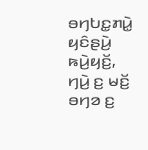ꤋꤚꤝꤢ꤭ꤊꤣꤧ꤭ ꤟꤢꤨꤔꤣꤧ꤬ ꤒꤣꤧ꤬ꤟꤢꤩ꤬, ꤚꤣꤧ꤬ ꤢ꤬ ꤗꤢꤩ꤬ ꤋꤚꤤ ꤢ꤬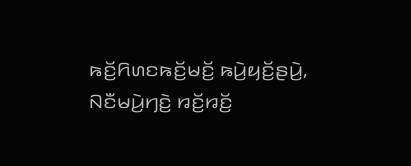ꤒꤢꤩ꤬ꤖꤛꤢꤒꤢꤩ꤬ꤗꤢꤩ꤬ ꤒꤣꤧ꤬ꤟꤢꤩ꤬ꤔꤣꤧ꤬, ꤡꤢꤪꤗꤣꤧ꤬ꤚꤢꤧ꤬ ꤙꤢꤩ꤬ꤙꤢꤩ꤬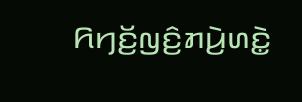ꤖꤚꤢꤩ꤬ꤜꤢꤨ꤬ꤊꤣꤧ꤬ꤛꤢꤧ꤭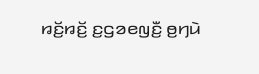ꤙꤢꤩ꤬ꤙꤢꤩ꤬ ꤢ꤬ꤞꤤꤕꤜꤢꤪ꤬ ꤥ꤬ꤚꤣꤧ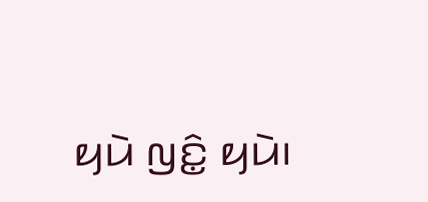ꤟꤣꤧ ꤜꤢꤨ꤭ ꤟꤣꤧ꤯